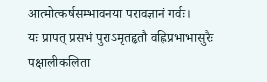आत्मोत्कर्षसम्भावनया परावज्ञानं गर्वः।
यः प्रापत् प्रसभं पुराऽमृतहृतौ वह्निप्रभाभासुरैः पक्षालीकलिता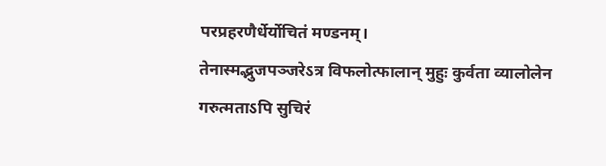परप्रहरणैर्धेर्योचितं मण्डनम्।
तेनास्मद्भुजपञ्जरेऽत्र विफलोत्फालान् मुहुः कुर्वता व्यालोलेन गरुत्मताऽपि सुचिरं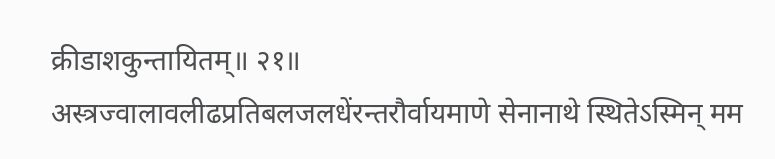क्रीडाशकुन्तायितम्॥ २१॥
अस्त्रज्वालावलीढप्रतिबलजलधेंरन्तरौर्वायमाणे सेनानाथे स्थितेऽस्मिन् मम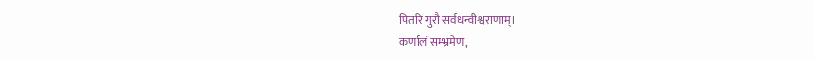पितरि गुरौ सर्वधन्वीश्वराणाम्।
कर्णालं सम्भ्रमेण,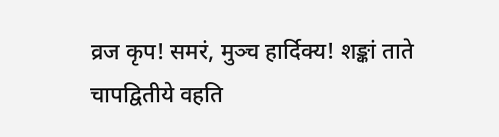व्रज कृप! समरं, मुञ्च हार्दिक्य! शङ्कां ताते चापद्वितीये वहति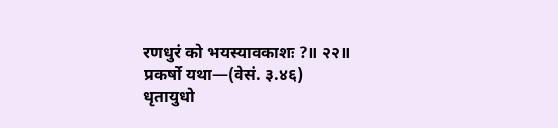रणधुरं को भयस्यावकाशः ?॥ २२॥
प्रकर्षो यथा—(वेसं. ३.४६)
धृतायुधो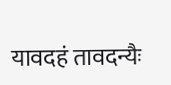यावदहं तावदन्यैः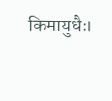किमायुधैः।